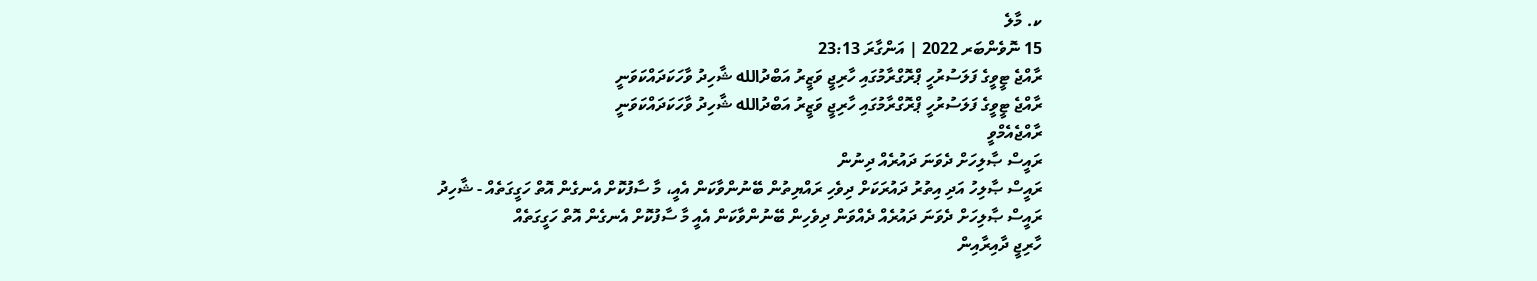ކ. މާލެ
15 ނޮވެންބަރ 2022 | އަންގާރަ 23:13
ރާއްޖެ ޓީވީގެ ފަލަސުރުހީ ޕްރޮގްރާމުގައި ހާރިޖީ ވަޒީރު އަބްދުالله ޝާހިދު ވާހަކަދައްކަވަނީ
ރާއްޖެ ޓީވީގެ ފަލަސުރުހީ ޕްރޮގްރާމުގައި ހާރިޖީ ވަޒީރު އަބްދުالله ޝާހިދު ވާހަކަދައްކަވަނީ
ރާއްޖެއެމްވީ
ރައީސް ޞާލިހަށް ދެވަނަ ދައުރެއް ދިނުން
ރައީސް ޞާލިހު އަދި އިތުރު ދައުރަކަށް ދިވެހި ރައްޔިތުން ބޭނުންވާކަން އެއީ، މާ ސާފުކޮށް އެނގެން އޮތް ހަގީގަތެއް - ޝާހިދު
ރައީސް ޞާލިހަށް ދެވަނަ ދައުރެއް ދެއްވަން ދިވެހިން ބޭނުންވާކަން އެއީ މާ ސާފުކޮށް އެނގެން އޮތް ހަގީގަތެއް
ހާރިޖީ ދާއިރާއިން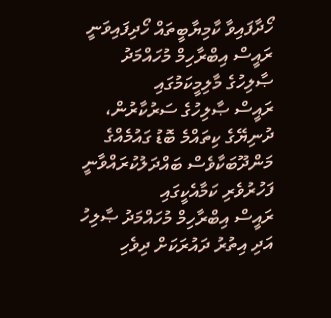ހޯދާފައިވާ ކާމިޔާބީތައް ހޯދިފައިވަނީ ރައީސް އިބްރާހިމް މުހައްމަދު ޞާލިހުގެ މާލިމީކަމުގައި
ރައީސް ޞާލިހުގެ ސަރުކާރުން، ދުނިޔޭގެ ކިތައްމެ ބޮޑު ގައުމެއްގެ މަންދޫބަކާވެސް ބައްދަލުކުރައްވާނީ ފަހުރުވެރި ކަމާއެކީގައި
ރައީސް އިބްރާހިމް މުހައްމަދު ޞާލިހު އަދި އިތުރު ދައުރަކަށް ދިވެހި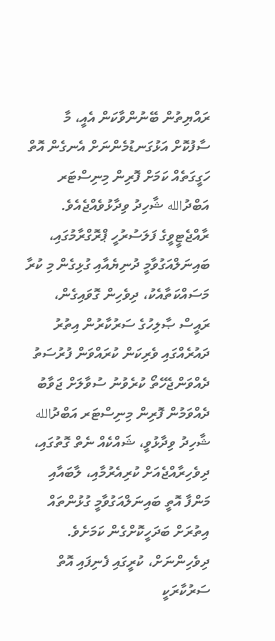ރައްޔިތުން ބޭނުންވާކަން އެއީ، މާ ސާފުކޮށް އަޅުގަނޑުމެންނަށް އެނގެން އޮތް ހަގީގަތެއް ކަމަށް ފޮރިން މިނިސްޓަރ އަބްދުالله ޝާހިދު ވިދާޅުވެއްޖެއެވެ.
ރާއްޖެޓީވީގެ ފަލަސުރުހީ ޕްރޮގްރާމުގައި، ބައިނަލްއަގުވާމީ ދުނިޔެއާއި ގުޅިގެން މި ކުރާ މަސައްކަތާއެކު، ދިވެހިން ގޮވައިގެން، ރައީސް ޞާލިހުގެ ސަރުކާރުން އިތުރު ދައުރެއްގައި ވެރިކަން ކުރައްވަން ފުރުސަތު ދެއްވަންޖެހޭތޯ ކުރެވުނު ސުވާލަށް ޖަވާބު ދެއްވަމުން ފޮރިން މިނިސްޓަރ އަބްދުالله ޝާހިދު ވިދާޅުވީ، ޝައްކެއް ނެތް ގޮތުގައި، ދިވެހިރާއްޖެއަށް ކުރިއެރުމާއި، ލާބައާއި މަންފާ އޮތީ ބައިނަލްއަގުވާމީ ގުޅުންތައް އިތުރަށް ބަދަހީކޮށްގެން ކަމަށެވެ. ދިވެހިންނަށް، ކުރީގައި ފެނިފައި އޮތް ސަރުކާރަކީ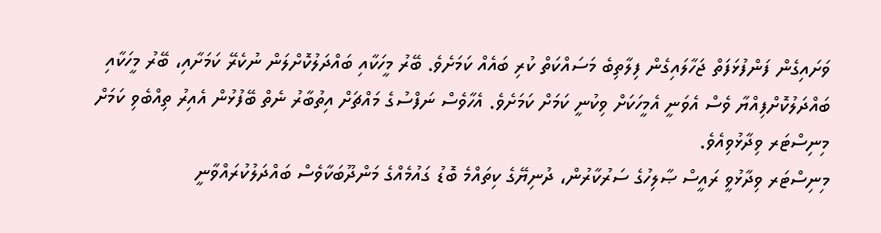ވަށައިގެން ފަންފުޅަފަތް ޖަހާލައިގެން ފިލާތިބެ މަސައްކަތް ކުރި ބައެއް ކަމަށެވެ. ބޭރު މީހަކާއި ބައްދަލުކޮށްލަން ނުކެރޭ ކަމަށާއި، ބޭރު މީހަކާއި ބައްދަލުކޮށްފިއްޔާ ވެސް އެވަނީ އެމީހަކަށް ވިކުނީ ކަމަށް ކަމަށެވެ. އެހާވެސް ނަފްސުގެ މައްޗަށް އިތުބާރު ނެތް ބޭފުޅުން އެއިރު ތިއްބެވި ކަމަށް މިނިސްޓަރ ވިދާޅުވިއެވެ.
މިނިސްޓަރ ވިދާޅުވީ ރައީސް ޞާލިހުގެ ސަރުކާރުން، ދުނިޔޭގެ ކިތައްމެ ބޮޑު ގައުމެއްގެ މަންދޫބަކާވެސް ބައްދަލުކުރައްވާނީ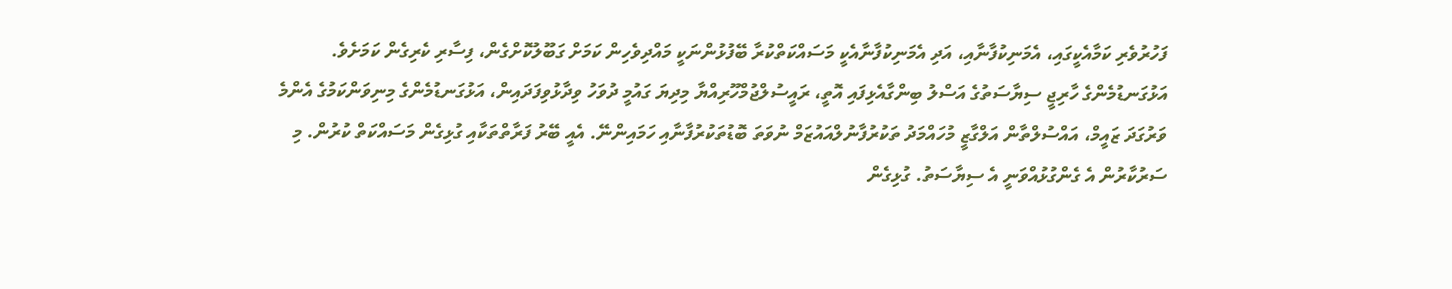ފަހުރުވެރި ކަމާއެކީގައި، އެމަނިކުފާނާއި، އަދި އެމަނިކުފާނާއެކީ މަސައްކަތްކުރާ ބޭފުޅުންނަކީ މައްދިވެހިން ކަމަށް ގަބޫލުކޮށްގެން، ފިސާރި ކެރިގެން ކަމަށެވެ.
އަޅުގަނޑުމެންގެ ހާރިޖީ ސިޔާސަތުގެ އަސްލު ބިންގާއެޅިފައި އޮތީ، ރައީސުލްޖުމްހޫރިއްޔާ މިދިޔަ ގައުމީ ދުވަހު ވިދާޅުވިފަދައިން، އަޅުގަނޑުމެންގެ މިނިވަންކަމުގެ އެންމެ ވަރުގަދަ ޒައީމް، އައްސުލްތާން އަލްގާޒީ މުހައްމަދު ތަކުރުފާނުލްއައުޒަމް ނުވަތަ ބޮޑުތަކުރުފާނާއި ހަމައިންނޭ. އެއީ ބޭރު ފަރާތްތަކާއި ގުޅިގެން މަސައްކަތް ކުރުން. މި ސަރުކާރުން އެ ގެންގުޅުއްވަނީ އެ ސިޔާސަތު. ގުޅިގެން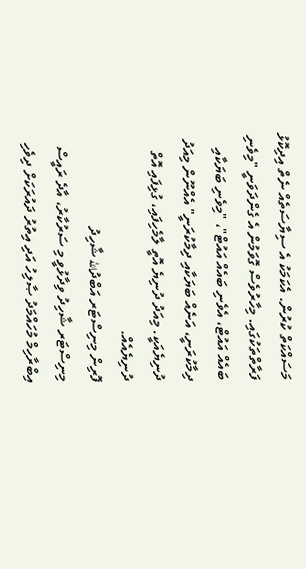މަސައްކަތް ކުރުން. އެކަމަކު އެ ސިޔާސަތެއް ނެތް އިދިކޮޅު ފަރާތްތަކުގައި. މިހާރުވެސް ގޮވަމުން އެ ގެންދަވަނީ "މިވެނި ބައެއް އައުޓް، އެވެނި ބައެއް އައުޓް"، "މިވެނި ބަޔަކާއި ދިމާކުރަނީ، އަނެއް ބަޔަކާއި ދިމާކުރަނީ" އެއްނޫން މިއަދު ދުނިޔެއަކީ. މިއަދު ދުނިޔެ އޮތީ ލާމެހިފައި، ގުޅިފައި އޮތް ދުނިޔެއެއް.
ފޮރިން މިނިސްޓަރ އަބްދުالله ޝާހިދު
މިނިސްޓަރ ޝާހިދު ވިދާޅުވީ މި ސަރުކާރު، އާދެ ރައީސް އިބްރާހިމް މުހައްމަދު ޞާލިހު އަދި އިތުރު ދައުރަކަށް ދިވެހި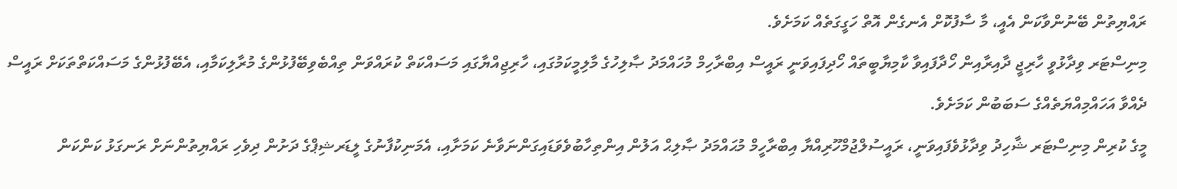ރައްޔިތުން ބޭނުންވާކަން އެއީ، މާ ސާފުކޮށް އެނގެން އޮތް ހަގީގަތެއް ކަމަށެވެ.
މިނިސްޓަރ ވިދާޅުވީ ހާރިޖީ ދާއިރާއިން ހޯދާފައިވާ ކާމިޔާބީތައް ހޯދިފައިވަނީ ރައީސް އިބްރާހިމް މުހައްމަދު ޞާލިހުގެ މާލިމީކަމުގައި، ހާރިޖިއްޔާގައި މަސައްކަތް ކުރައްވަން ތިއްބެވިބޭފުޅުންގެ މުރާލިކަމާއި، އެބޭފުޅުންގެ މަސައްކަތްތަކަށް ރައީސް ދެއްވާ އަހައްމިއްޔަތެއްގެ ސަބަބުން ކަމަށެވެ.
މީގެ ކުރިން މިނިސްޓަރ ޝާހިދު ވިދާޅުވެފައިވަނީ، ރައީސުލްޖުމްހޫރިއްޔާ އިބްރާހީމް މުޙައްމަދު ޞާލިޙް އަލުން އިންތިހާބުވެވަޑައިގަންނަވާނެ ކަމަށާއި، އެމަނިކުފާނުގެ ލީޑަރޝިޕްގެ ދަށުން ދިވެހި ރައްޔިތުންނަށް ރަނގަޅު ކަންކަން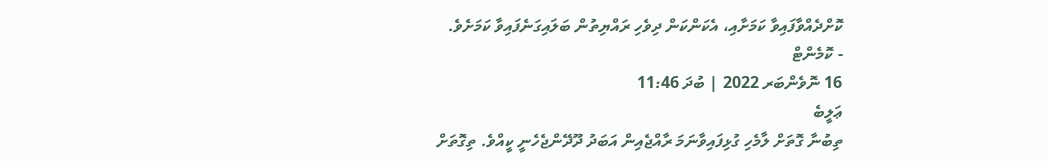ކޮށްދެއްވާފައިވާ ކަމަށާއި، އެކަންކަން ދިވެހި ރައްޔިތުން ބަލައިގަނެފައިވާ ކަމަށެވެ.
- ކޮމެންޓް
16 ނޮވެންބަރ 2022 | ބުދަ 11:46
ޢަލީބެ
ތިބުނާ ގޮތަށް ލާމެހި ގުޅިފައިވާނަމަ ރާއްޖެއިން އަބަދު ދޫދޭންޖެހެނީ ކީއްވެ. ތިގޮތަށް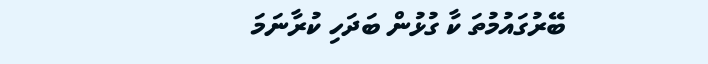ބޭރުގައުމުތަ ކާ ގުޅުން ބަދަހި ކުރާނަމަ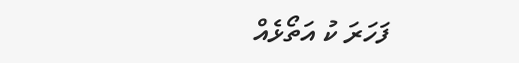ފަހަރަ ކު އަތޯޅެއް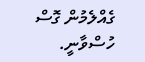ގެއްލެމުން ގޮސް ހުސްވާނީ.